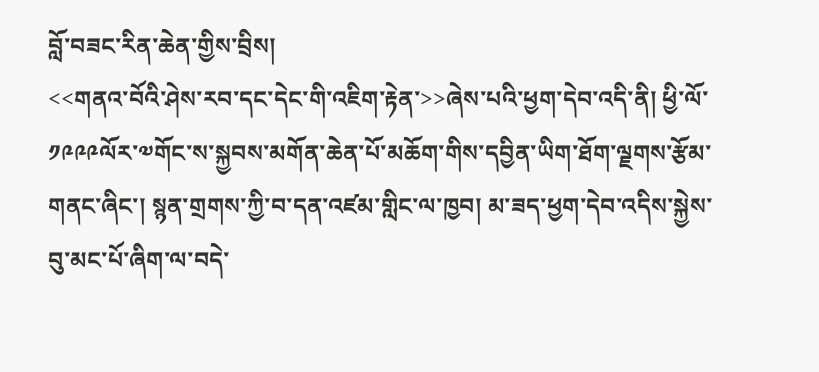བློ་བཟང་རིན་ཆེན་གྱིས་བྲིས།
<<གནའ་བོའི་ཤེས་རབ་དང་དེང་གི་འཇིག་རྟེན་>>ཞེས་པའི་ཕྱག་དེབ་འདི་ནི། ཕྱི་ལོ་༡༩༩༩ལོར་༧གོང་ས་སྐྱབས་མགོན་ཆེན་པོ་མཆོག་གིས་དབྱིན་ཡིག་ཐོག་ལྗགས་རྩོམ་གནང་ཞིང་། སྙན་གྲགས་ཀྱི་བ་དན་འཛམ་གླིང་ལ་ཁྱབ། མ་ཟད་ཕྱག་དེབ་འདིས་སྐྱེས་བུ་མང་པོ་ཞིག་ལ་བདེ་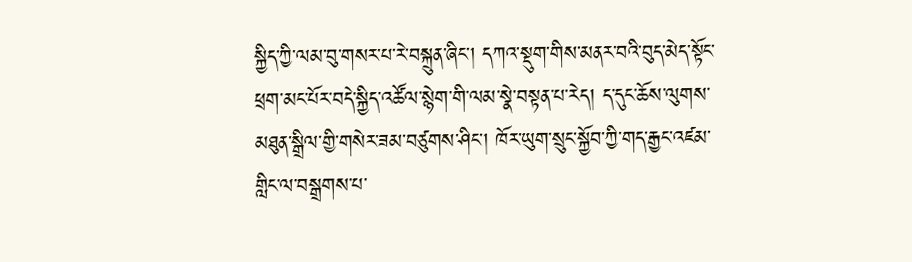སྐྱིད་ཀྱི་ལམ་བུ་གསར་པ་རེ་བསྐྲུན་ཞིང་། དཀའ་སྡུག་གིས་མནར་བའི་བུད་མེད་སྟོང་ཕྲག་མང་པོར་བདེ་སྐྱིད་འཚོལ་སྙེག་གི་ལམ་སྣེ་བསྟན་པ་རེད། ད་དུང་ཆོས་ལུགས་མཐུན་སྒྲིལ་གྱི་གསེར་ཟམ་བཙུགས་ཤིང་། ཁོར་ཡུག་སྲུང་སྐྱོབ་ཀྱི་གད་རྒྱང་འཛམ་གླིང་ལ་བསྒྲགས་པ་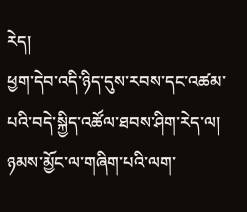རེད།
ཕྱག་དེབ་འདི་ཉིད་དུས་རབས་དང་འཚམ་པའི་བདེ་སྐྱིད་འཚོལ་ཐབས་ཤིག་རེད་ལ། ཉམས་མྱོང་ལ་གཞིག་པའི་ལག་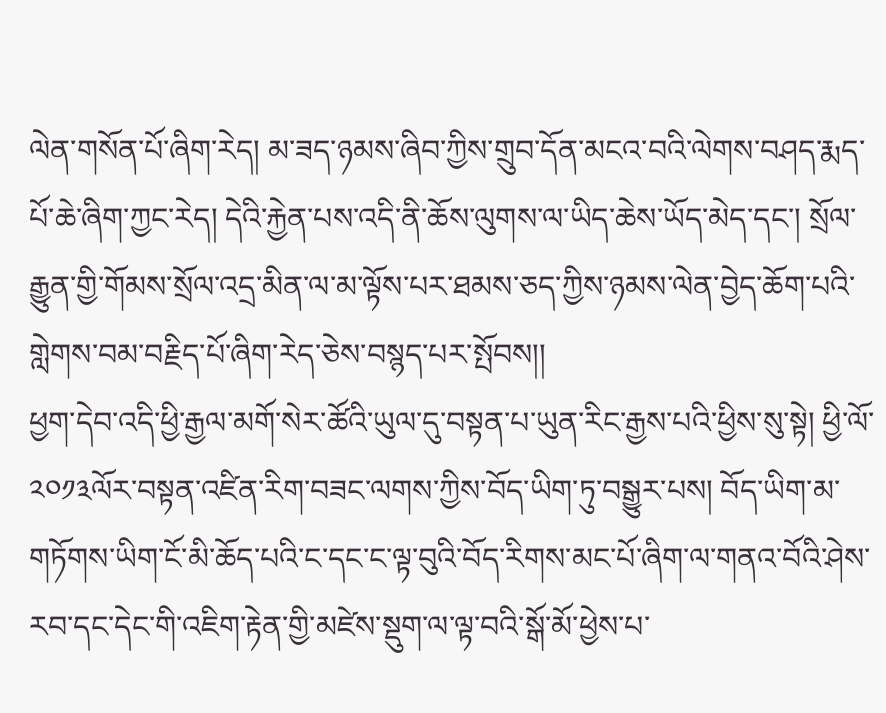ལེན་གསོན་པོ་ཞིག་རེད། མ་ཟད་ཉམས་ཞིབ་ཀྱིས་གྲུབ་དོན་མངའ་བའི་ལེགས་བཤད་རྨད་པོ་ཆེ་ཞིག་ཀྱང་རེད། དེའི་རྐྱེན་པས་འདི་ནི་ཆོས་ལུགས་ལ་ཡིད་ཆེས་ཡོད་མེད་དང་། སྲོལ་རྒྱུན་གྱི་གོམས་སྲོལ་འདྲ་མིན་ལ་མ་ལྟོས་པར་ཐམས་ཅད་ཀྱིས་ཉམས་ལེན་བྱེད་ཆོག་པའི་གླེགས་བམ་བརྗིད་པོ་ཞིག་རེད་ཅེས་བསྙད་པར་སྤོབས།།
ཕྱག་དེབ་འདི་ཕྱི་རྒྱལ་མགོ་སེར་ཚོའི་ཡུལ་དུ་བསྟན་པ་ཡུན་རིང་རྒྱས་པའི་ཕྱིས་སུ་སྟེ། ཕྱི་ལོ་༢༠༡༣ལོར་བསྟན་འཛིན་རིག་བཟང་ལགས་ཀྱིས་བོད་ཡིག་ཏུ་བསྒྱུར་པས། བོད་ཡིག་མ་གཏོགས་ཡིག་ངོ་མི་ཆོད་པའི་ང་དང་ང་ལྟ་བུའི་བོད་རིགས་མང་པོ་ཞིག་ལ་གནའ་བོའི་ཤེས་རབ་དང་དེང་གི་འཇིག་རྟེན་གྱི་མཛེས་སྡུག་ལ་ལྟ་བའི་སྒོ་མོ་ཕྱེས་པ་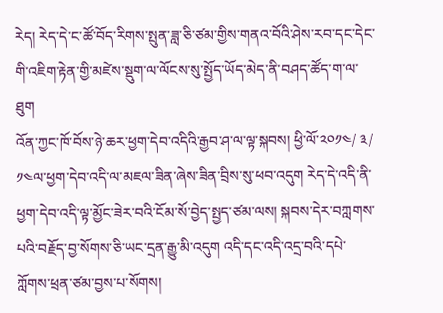རེད། རེད་དེ་ང་ཚོ་བོད་རིགས་སྤུན་ཟླ་ཅི་ཙམ་གྱིས་གནའ་བོའི་ཤེས་རབ་དང་དེང་གི་འཇིག་རྟེན་གྱི་མཛེས་སྡུག་ལ་ལོངས་སུ་སྤྱོད་ཡོད་མེད་ནི་བཤད་ཚོད་ག་ལ་ཐུག
འོན་ཀྱང་ཁོ་བོས་ཉེ་ཆར་ཕྱག་དེབ་འདིའི་རྒྱབ་ཤ་ལ་ལྟ་སྐབས། ཕྱི་ལོ་༢༠༡༤/ ༣/ ༡༤ལ་ཕྱག་དེབ་འདི་ལ་མཇལ་ཟིན་ཞེས་ཟིན་བྲིས་སུ་ཕབ་འདུག རེད་དེ་འདི་ནི་ཕྱག་དེབ་འདི་ལྟ་མྱོང་ཟེར་བའི་ངོམ་སོ་བྱེད་སྤྱད་ཙམ་ལས། སྐབས་དེར་བཀླགས་པའི་བརྗོད་བྱ་སོགས་ཅི་ཡང་དྲན་རྒྱུ་མི་འདུག འདི་དང་འདི་འདྲ་བའི་དཔེ་ཀློགས་ཕྲན་ཙམ་བྱས་པ་སོགས།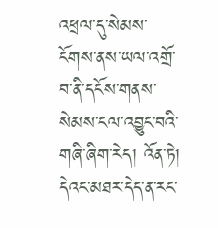འཕྲལ་དུ་སེམས་ངོགས་ནས་ཡལ་འགྲོ་བ་ནི་དངོས་གནས་སེམས་ངལ་འབྱུང་བའི་གཞི་ཞིག་རེད། འོན་ཏེ། དེའང་མཐར་དེད་ན་རང་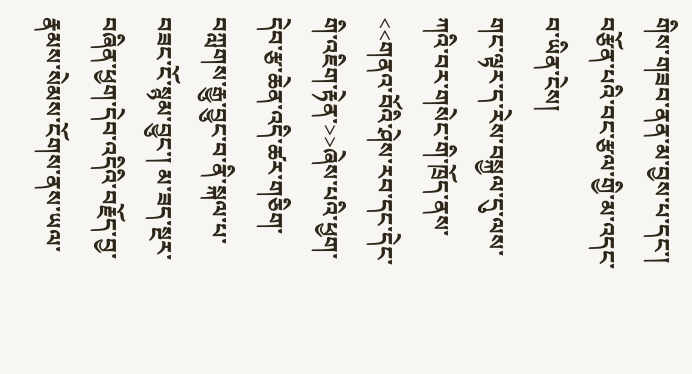གིས་གཟབ་ནན་མ་བྱས་པ་དང་། བརྩོན་པའི་བང་རྩལ་གྱི་མ་འདང་བ་ཡིན་ངེས།
གང་ལྟར་ད་རེས་བསྐྱལ་དུ་ལས་ཀའི་བར་གསེང་གི་ཁྲོད་ནས་<<གནའ་བོའི་ཤེས་རབ་དང་དེང་གི་འཇིག་རྟེན་>>ཞེས་པའི་ཕྱག་དེབ་རྩ་ཆེན་འདི་ཚར་གཅིག་བཀླགས་རྒྱུ་བྱུང་བ་ནི་སྐལ་པ་བཟང་ངོ་སྙམ་བྱུང་། མ་ཟད་སྔར་བཞིན་ཕྱག་དེབ་འདིའི་བརྗོད་བྱ་རྣམས་སེམས་ངོགས་ནས་ཡལ་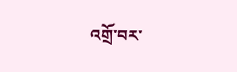འགྲོ་བར་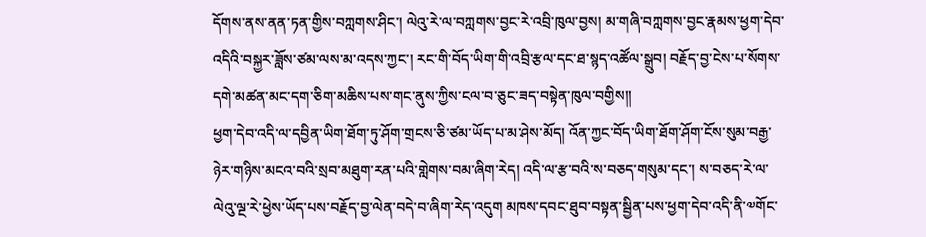དོགས་ནས་ནན་ཏན་གྱིས་བཀླགས་ཤིང་། ལེའུ་རེ་ལ་བཀླགས་བྱང་རེ་འབྲི་ཁུལ་བྱས། མ་གཞི་བཀླགས་བྱང་རྣམས་ཕྱག་དེབ་འདིའི་བསྐྱར་ཟློས་ཙམ་ལས་མ་འདས་ཀྱང་། རང་གི་བོད་ཡིག་གི་འབྲི་རྩལ་དང་ཐ་སྙད་འཚོལ་སྒྲུབ། བརྗོད་བྱ་ངེས་པ་སོགས་དགེ་མཚན་མང་དག་ཅིག་མཆིས་པས་གང་ནུས་ཀྱིས་ངལ་བ་ཅུང་ཟད་བསྟེན་ཁུལ་བགྱིས།།
ཕྱག་དེབ་འདི་ལ་དབྱིན་ཡིག་ཐོག་ཏུ་ཤོག་གྲངས་ཅི་ཙམ་ཡོད་པ་མ་ཤེས་མོད། འོན་ཀྱང་བོད་ཡིག་ཐོག་ཤོག་ངོས་སུམ་བརྒྱ་ཉེར་གཉིས་མངའ་བའི་སྲབ་མཐུག་རན་པའི་གླེགས་བམ་ཞིག་རེད། འདི་ལ་རྩ་བའི་ས་བཅད་གསུམ་དང་། ས་བཅད་རེ་ལ་ལེའུ་ལྔ་རེ་ཕྱེས་ཡོད་པས་བརྗོད་བྱ་ལེན་བདེ་བ་ཞིག་རེད་འདུག མཁས་དབང་ཐུབ་བསྟན་སྦྱིན་པས་ཕྱག་དེབ་འདི་ནི་༧གོང་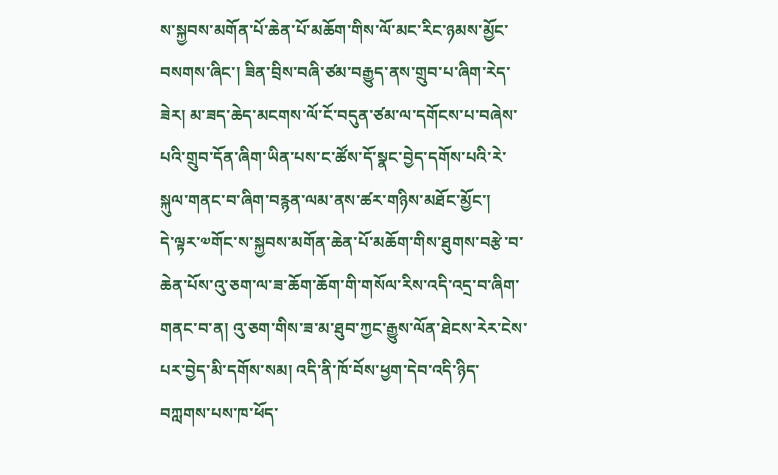ས་སྐྱབས་མགོན་པོ་ཆེན་པོ་མཆོག་གིས་ལོ་མང་རིང་ཉམས་མྱོང་བསགས་ཞིང་། ཟིན་བྲིས་བཞི་ཙམ་བརྒྱུད་ནས་གྲུབ་པ་ཞིག་རེད་ཟེར། མ་ཟད་ཆེད་མངགས་ལོ་ངོ་བདུན་ཙམ་ལ་དགོངས་པ་བཞེས་པའི་གྲུབ་དོན་ཞིག་ཡིན་པས་ང་ཚོས་དོ་སྣང་བྱེད་དགོས་པའི་རེ་སྐུལ་གནང་བ་ཞིག་བརྙན་ལམ་ནས་ཚར་གཉིས་མཐོང་མྱོང་།
དེ་ལྟར་༧གོང་ས་སྐྱབས་མགོན་ཆེན་པོ་མཆོག་གིས་ཐུགས་བརྩེ་བ་ཆེན་པོས་འུ་ཅག་ལ་ཟ་ཆོག་ཆོག་གི་གསོལ་རིས་འདི་འདྲ་བ་ཞིག་གནང་བ་ན། འུ་ཅག་གིས་ཟ་མ་ཐུབ་ཀྱང་རྒྱུས་ལོན་ཐེངས་རེར་ངེས་པར་བྱེད་མི་དགོས་སམ། འདི་ནི་ཁོ་བོས་ཕྱག་དེབ་འདི་ཉིད་བཀླགས་པས་ཁ་ཕོད་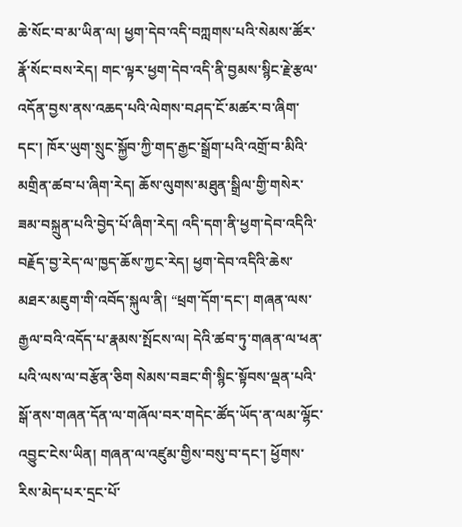ཆེ་སོང་བ་མ་ཡིན་ལ། ཕྱག་དེབ་འདི་བཀླགས་པའི་སེམས་ཚོར་རྣོ་སོང་བས་རེད། གང་ལྟར་ཕྱག་དེབ་འདི་ནི་བྱམས་སྙིང་རྗེ་རྩལ་འདོན་བྱས་ནས་འཆད་པའི་ལེགས་བཤད་ངོ་མཚར་བ་ཞིག་དང་། ཁོར་ཡུག་སྲུང་སྐྱོབ་ཀྱི་གད་རྒྱང་སྒྲོག་པའི་འགྲོ་བ་མིའི་མགྲིན་ཚབ་པ་ཞིག་རེད། ཆོས་ལུགས་མཐུན་སྒྲིལ་གྱི་གསེར་ཟམ་བསྐྲུན་པའི་བྱེད་པོ་ཞིག་རེད། འདི་དག་ནི་ཕྱག་དེབ་འདིའི་བརྗོད་བྱ་རེད་ལ་ཁྱད་ཆོས་ཀྱང་རེད། ཕྱག་དེབ་འདིའི་ཆེས་མཐར་མཇུག་གི་འབོད་སྐུལ་ནི། “ཕྲག་དོག་དང་། གཞན་ལས་རྒྱལ་བའི་འདོད་པ་རྣམས་སྤོངས་ལ། དེའི་ཚབ་ཏུ་གཞན་ལ་ཕན་པའི་ལས་ལ་བརྩོན་ཅིག སེམས་བཟང་གི་སྙིང་སྟོབས་ལྡན་པའི་སྒོ་ནས་གཞན་དོན་ལ་གཞོལ་བར་གདེང་ཚོད་ཡོད་ན་ལམ་ལྷོང་འབྱུང་ངེས་ཡིན། གཞན་ལ་འཛུམ་གྱིས་བསུ་བ་དང་། ཕྱོགས་རིས་མེད་པར་དྲང་པོ་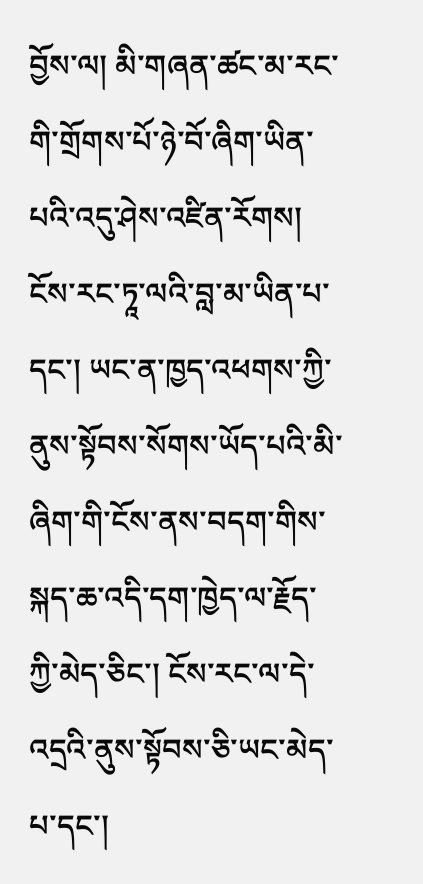བྱོས་ལ། མི་གཞན་ཚང་མ་རང་གི་གྲོགས་པོ་ཉེ་བོ་ཞིག་ཡིན་པའི་འདུ་ཤེས་འཛིན་རོགས། ངོས་རང་ཏཱ་ལའི་བླ་མ་ཡིན་པ་དང་། ཡང་ན་ཁྱད་འཕགས་ཀྱི་ནུས་སྟོབས་སོགས་ཡོད་པའི་མི་ཞིག་གི་ངོས་ནས་བདག་གིས་སྐད་ཆ་འདི་དག་ཁྱེད་ལ་རྗོད་ཀྱི་མེད་ཅིང་། ངོས་རང་ལ་དེ་འདྲའི་ནུས་སྟོབས་ཅི་ཡང་མེད་པ་དང་།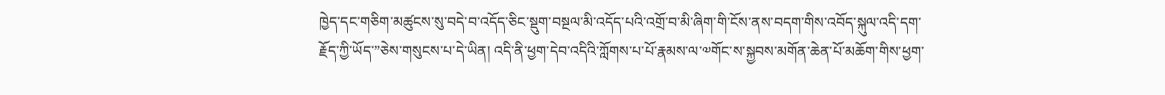ཁྱེད་དང་གཅིག་མཚུངས་སུ་བདེ་བ་འདོད་ཅིང་སྡུག་བསྔལ་མི་འདོད་པའི་འགྲོ་བ་མི་ཞིག་གི་ངོས་ནས་བདག་གིས་འབོད་སྐུལ་འདི་དག་རྗོད་ཀྱི་ཡོད་”ཅེས་གསུངས་པ་དེ་ཡིན། འདི་ནི་ཕྱག་དེབ་འདིའི་ཀློགས་པ་པོ་རྣམས་ལ་༧གོང་ས་སྐྱབས་མགོན་ཆེན་པོ་མཆོག་གིས་ཕྱག་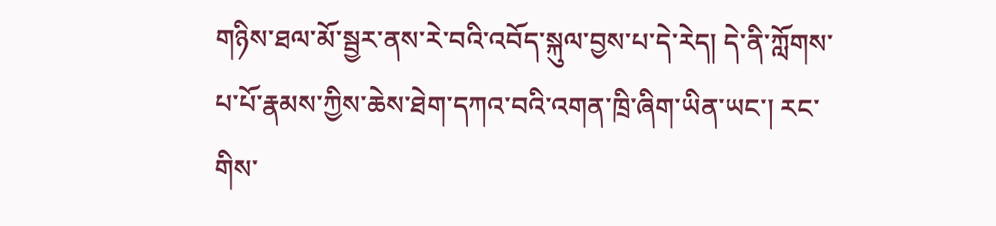གཉིས་ཐལ་མོ་སྦྱར་ནས་རེ་བའི་འབོད་སྐུལ་བྱས་པ་དེ་རེད། དེ་ནི་ཀློགས་པ་པོ་རྣམས་ཀྱིས་ཆེས་ཐེག་དཀའ་བའི་འགན་ཁྲི་ཞིག་ཡིན་ཡང་། རང་གིས་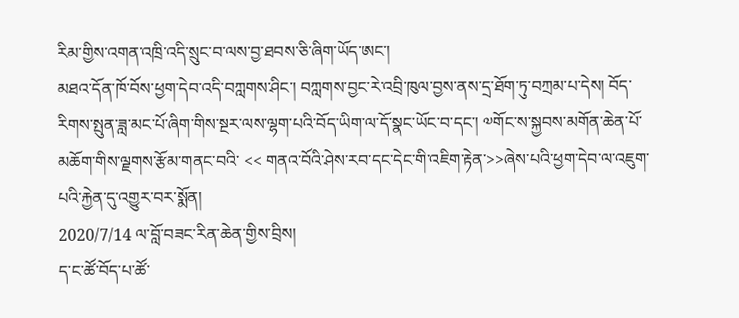རིམ་གྱིས་འགན་འཁྲི་འདི་སྲུང་བ་ལས་བྱ་ཐབས་ཅི་ཞིག་ཡོད་ཨང་།
མཐའ་དོན་ཁོ་བོས་ཕྱག་དེབ་འདི་བཀླགས་ཤིང་། བཀླགས་བྱང་རེ་འབྲི་ཁུལ་བྱས་ནས་དྲ་ཐོག་ཏུ་བཀྲམ་པ་དེས། བོད་རིགས་སྤུན་ཟླ་མང་པོ་ཞིག་གིས་སྔར་ལས་ལྷག་པའི་བོད་ཡིག་ལ་དོ་སྣང་ཡོང་བ་དང་། ༧གོང་ས་སྐྱབས་མགོན་ཆེན་པོ་མཆོག་གིས་ལྗགས་རྩོམ་གནང་བའི་ << གནའ་བོའི་ཤེས་རབ་དང་དེང་གི་འཇིག་རྟེན་>>ཞེས་པའི་ཕྱག་དེབ་ལ་འཇུག་པའི་རྐྱེན་དུ་འགྱུར་བར་སྨོན།
2020/7/14 ལ་བློ་བཟང་རིན་ཆེན་གྱིས་བྲིས།
ད་ང་ཚོ་བོད་པ་ཚོ་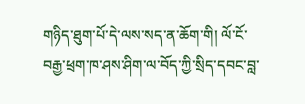གཉིད་ཐུག་པོ་དེ་ལས་སད་ན་ཆོག་གི། ལོ་ངོ་བརྒྱ་ཕྲག་ཁ་ཤས་ཤིག་ལ་བོད་ཀྱི་སྲིད་དབང་བླ་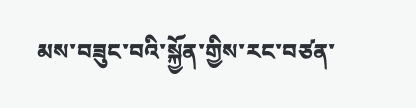མས་བཟུང་བའི་སྐྱོན་གྱིས་རང་བཙན་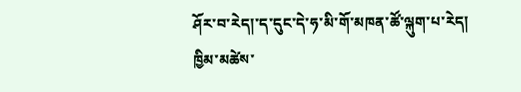ཤོར་བ་རེད།་ད་དུང་དེ་ཧ་མི་གོ་མཁན་ཚོ་ལྐུག་པ་རེད། ཁྱིམ་མཚེས་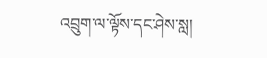འབྲུག་ལ་ལྟོས་དང་ཤེས་སླ།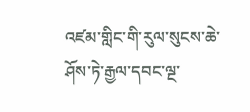འཛམ་གླིང་གི་རུལ་སུངས་ཆེ་ཤོས་ཏེ་རྒྱལ་དབང་ལྔ་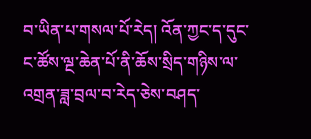བ་ཡིན་པ་གསལ་པོ་རེད། འོན་ཀྱང་ད་དུང་ང་ཚོས་ལྔ་ཆེན་པོ་ནི་ཆོས་སྲིད་གཉིས་ལ་འགྲན་ཟླ་བྲལ་བ་རེད་ཅེས་བཤད་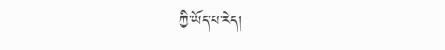ཀྱི་ཡོད་པ་རེད།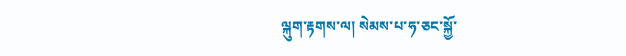ལྐུག་རྟགས་ལ། སེམས་པ་ཧ་ཅང་སྐྱོ་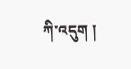ཀི་འདུག །